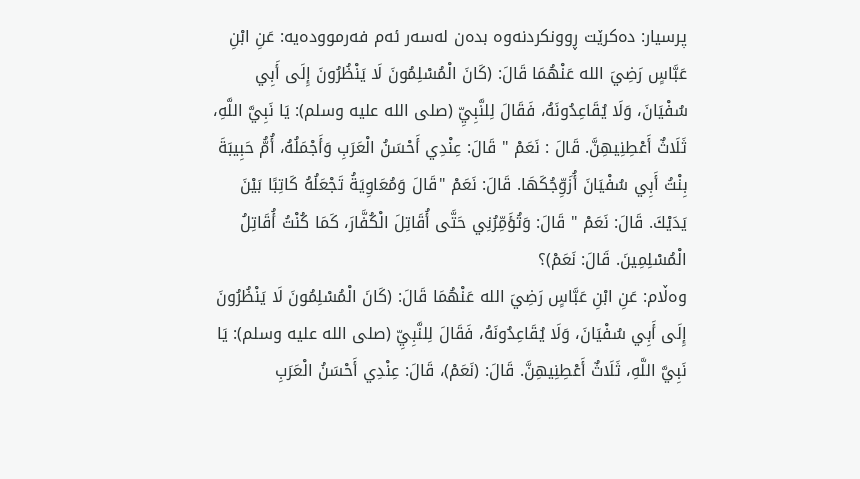پرسیار: دەکرێت ڕوونکردنەوە بدەن لەسەر ئەم فەرموودەیە: عَنِ ابْنِ عَبَّاسٍ رَضِيَ الله عَنْهُمَا قَالَ: (كَانَ الْمُسْلِمُونَ لَا يَنْظُرُونَ إِلَى أَبِي سُفْيَانَ، وَلَا يُقَاعِدُونَهُ، فَقَالَ لِلنَّبِيِّ (صلى الله عليه وسلم): يَا نَبِيَّ اللَّهِ، ثَلَاثٌ أَعْطِنِيهِنَّ. قَالَ : نَعَمْ " قَالَ: عِنْدِي أَحْسَنُ الْعَرَبِ وَأَجْمَلُهُ، أُمُّ حَبِيبَةَ بِنْتُ أَبِي سُفْيَانَ أُزَوِّجُكَهَا. قَالَ: نَعَمْ "قَالَ وَمُعَاوِيَةُ تَجْعَلُهُ كَاتِبًا بَيْنَ يَدَيْكَ. قَالَ: نَعَمْ " قَالَ: وَتُؤَمِّرُنِي حَتَّى أُقَاتِلَ الْكُفَّارَ، كَمَا كُنْتُ أُقَاتِلُ الْمُسْلِمِينَ. قَالَ: نَعَمْ)؟
وەڵام: عَنِ ابْنِ عَبَّاسٍ رَضِيَ الله عَنْهُمَا قَالَ: (كَانَ الْمُسْلِمُونَ لَا يَنْظُرُونَ إِلَى أَبِي سُفْيَانَ، وَلَا يُقَاعِدُونَهُ، فَقَالَ لِلنَّبِيِّ (صلى الله عليه وسلم): يَا نَبِيَّ اللَّهِ، ثَلَاثٌ أَعْطِنِيهِنَّ. قَالَ: (نَعَمْ)، قَالَ: عِنْدِي أَحْسَنُ الْعَرَبِ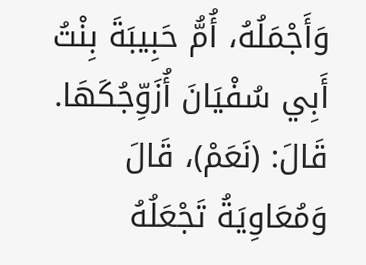وَأَجْمَلُهُ، أُمُّ حَبِيبَةَ بِنْتُ أَبِي سُفْيَانَ أُزَوِّجُكَهَا. قَالَ: (نَعَمْ)، قَالَ وَمُعَاوِيَةُ تَجْعَلُهُ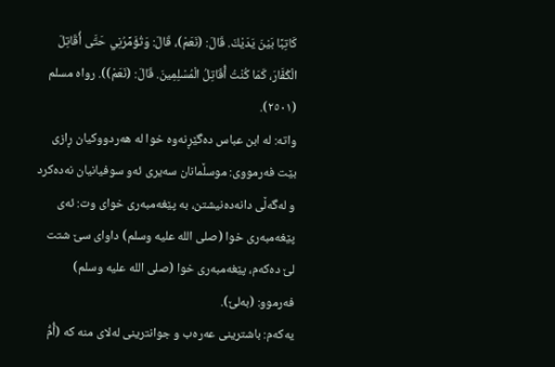كَاتِبًا بَيْنَ يَدَيْكَ. قَالَ: (نَعَمْ)، قَالَ: وَتُؤَمِّرُنِي حَتَّى أُقَاتِلَ الْكُفَّارَ، كَمَا كُنْتُ أُقَاتِلُ الْمُسْلِمِينَ. قَالَ: (نَعَمْ)). رواه مسلم (٢٥٠١).
واتە: لە ابن عباس دەگێڕنەوە خوا لە هەردووکیان ڕازی بێت فەرمووی: موسڵمانان سەیری ئەو سوفیانیان نەدەکرد و لەگەڵی دانەدەنیشتن، بە پێغەمبەری خوای وت: ئەی پێغەمبەری خوا (صلى الله عليه وسلم) داوای سێ شتت لێ دەکەم، پێغەمبەری خوا (صلى الله عليه وسلم) فەرموو: (بەلێ).
یەکەم: باشترینی عەرەب و جوانترینی لەلای منە کە (أُمُّ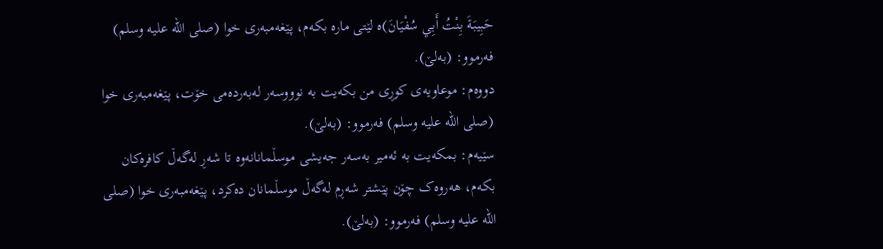حَبِيبَةَ بِنْتُ أَبِي سُفْيَانَ)ە لێتی مارە بکەم، پێغەمبەری خوا (صلى الله عليه وسلم) فەرموو: (بەلێ).
دووەم: موعاویەی کوڕی من بکەیت بە نوووسەر لەبەردەمی خۆت، پێغەمبەری خوا (صلى الله عليه وسلم) فەرموو: (بەلێ).
سێیەم: بمکەیت بە ئەمیر بەسەر جەیشی موسڵمانانەوە تا شەڕ لەگەڵ کافرەکان بکەم، هەروەک چۆن پێشتر شەڕم لەگەڵ موسڵمانان دەکرد، پێغەمبەری خوا (صلى الله عليه وسلم) فەرموو: (بەلێ).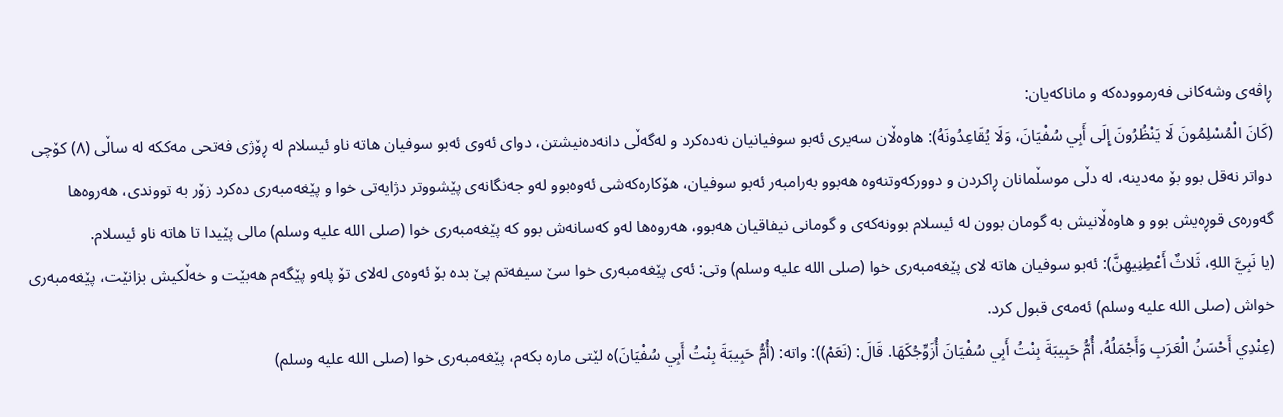ڕاڤەی وشەکانی فەرموودەکە و ماناکەیان:
(كَانَ الْمُسْلِمُونَ لَا يَنْظُرُونَ إِلَى أَبِي سُفْيَانَ، وَلَا يُقَاعِدُونَهُ): هاوەڵان سەیری ئەبو سوفیانیان نەدەکرد و لەگەڵی دانەدەنیشتن، دوای ئەوی ئەبو سوفیان هاتە ناو ئیسلام لە ڕۆژی فەتحی مەککە لە ساڵی (٨) کۆچی دواتر نەقل بوو بۆ مەدینە، لە دڵی موسڵمانان ڕاکردن و دوورکەوتنەوە هەبوو بەرامبەر ئەبو سوفیان، هۆکارەکەشی ئەوەبوو لەو جەنگانەی پێشووتر دژایەتی خوا و پێغەمبەری دەکرد زۆر بە تووندی، هەروەها گەورەی قوڕەیش بوو و هاوەڵانیش بە گومان بوون لە ئیسلام بوونەکەی و گومانی نیفاقیان هەبوو، هەروەها لەو کەسانەش بوو کە پێغەمبەری خوا (صلى الله عليه وسلم) مالی پێیدا تا هاتە ناو ئیسلام.
(يا نَبِيَّ اللهِ، ثَلاثٌ أَعْطِنِيهِنَّ): ئەبو سوفیان هاتە لای پێغەمبەری خوا (صلى الله عليه وسلم) وتی: ئەی پێغەمبەری خوا سێ سیفەتم پێ بدە بۆ ئەوەی لەلای تۆ پلەو پێگەم هەبێت و خەڵکیش بزانێت، پێغەمبەری خواش (صلى الله عليه وسلم) ئەمەی قبول کرد.
(عِنْدِي أَحْسَنُ الْعَرَبِ وَأَجْمَلُهُ، أُمُّ حَبِيبَةَ بِنْتُ أَبِي سُفْيَانَ أُزَوِّجُكَهَا. قَالَ: (نَعَمْ)): واتە: (أُمُّ حَبِيبَةَ بِنْتُ أَبِي سُفْيَانَ)ە لێتی مارە بکەم، پێغەمبەری خوا (صلى الله عليه وسلم)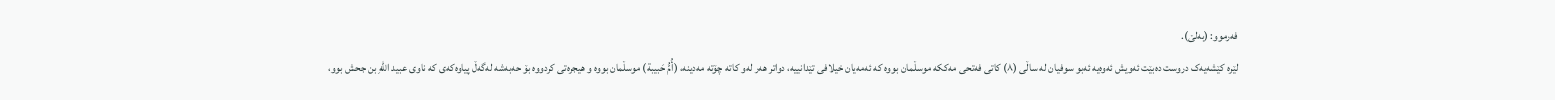فەرموو: (بەلێ).
لێرە کێشەیەک دروست دەبێت ئەویش ئەوەیە ئەبو سوفیان لە ساڵی (٨) کاتی فەتحی مەککە موسڵمان بووە کە ئەمەیان خیلافی تێدانییە، دواتر هەر لەو کاتە چۆتە مەدینە، (أُمُّ حَبيبة) موسڵمان بووە و هیجرەتی کردووە بۆ حەبەشە لەگەڵ پیاوەکەی کە ناوی عبيد اللهِ بن جحش بوو،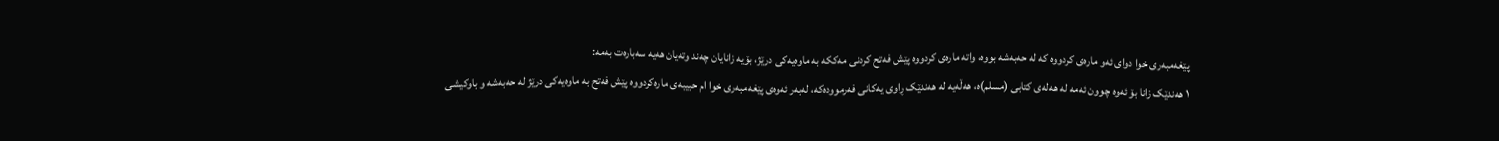پێغەمبەری خوا دوای ئەو مارەی کردووە که لە حەبەشە بووە، واتە مارەی کردووە پێش فەتح کردنی مەککە بە ماوەیەکی درێژ، بۆیە زانایان چەند وتەیان هەیە سەبارەت بەمە:
١ هەندێک زانا بۆ ئەوە چوون ئەمە لە هەلەی کتابی (مسلم)ە، هەڵەیە لە هەندێک ڕاوی یەکانی فەرموودەکه، لەبەر ئەوەی پێغەمبەری خوا ام حبیبەی مارەکردووە پێش فەتح بە ماوەیەکی درێژ لە حەبەشە و باوکیشی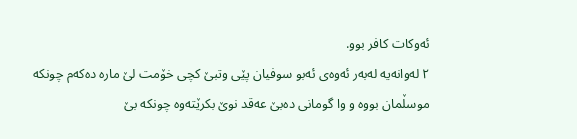ئەوکات کافر بوو.
٢ لەوانەیە لەبەر ئەوەی ئەبو سوفیان پێی وتبێ کچی خۆمت لێ مارە دەکەم چونکە موسڵمان بووە و وا گومانی دەبێ عەقد نوێ بکرێتەوە چونکە بێ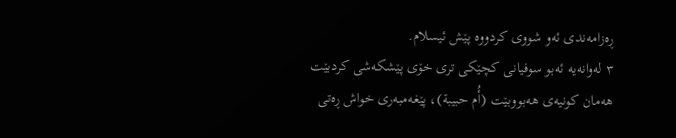ڕەزامەندی ئەو شووی کردووە پێش ئیسلام.
٣ لەوانەیە ئەبو سوفیانی کچێکی تری خۆی پێشکەشی کردبێت هەمان کونیەی هەبووبێت (أُم حبيبة)، پێغەمبەری خواش ڕەتی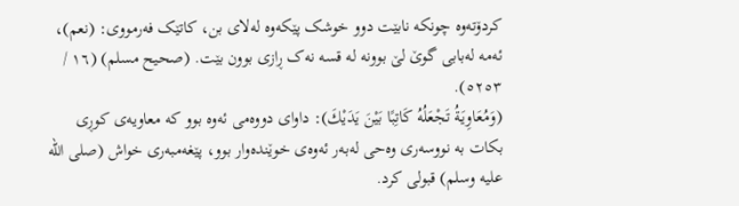کردۆتەوە چونکە نابێت دوو خوشک پێکەوە لەلای بن، کاتێک فەرمووی: (نعم)، ئەمە لەبابی گوێ لێ بوونە لە قسە نەک ڕازی بوون بێت. (صحیح مسلم) (١٦ / ٥٢٥٣).
(وَمُعَاوِيَةُ تَجْعَلُهُ كَاتِبًا بَيْنَ يَدَيْكَ): داوای دووەمی ئەوە بوو کە معاویەی کوڕی بکات بە نووسەری وەحی لەبەر ئەوەی خوێندەوار بوو، پێغەمبەری خواش (صلى الله عليه وسلم) قبولی کرد.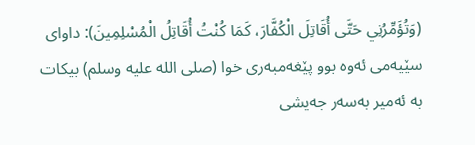(وَتُؤَمِّرُنِي حَتَّى أُقَاتِلَ الْكُفَّارَ، كَمَا كُنْتُ أُقَاتِلُ الْمُسْلِمِينَ): داوای سێیەمی ئەوە بوو پێغەمبەری خوا (صلى الله عليه وسلم) بیکات بە ئەمیر بەسەر جەیشی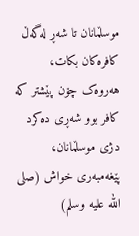موسڵمانان تا شەڕ لەگەڵ کافرەکان بکات، هەروەک چۆن پێشتر کە کافر بوو شەڕی دەکرد دژی موسڵمانان، پێغەمبەری خواش (صلى الله عليه وسلم)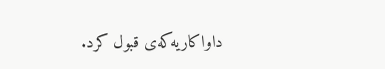داواکاریەکەی قبول کرد.